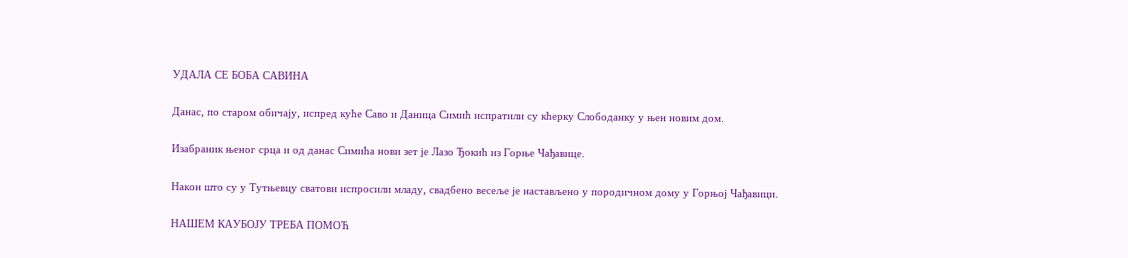УДАЛА СЕ БОБА САВИНА

Данас, по старом обичају, испред куће Саво и Даница Симић испратили су кћерку Слободанку у њен новим дом.

Изабраник њеног срца и од данас Симића нови зет је Лазо Ђокић из Горње Чађавице.

Након што су у Тутњевцу сватови испросили младу, свадбено весеље је настављено у породичном дому у Горњој Чађавици.

НАШЕМ КАУБОЈУ ТРЕБА ПОМОЋ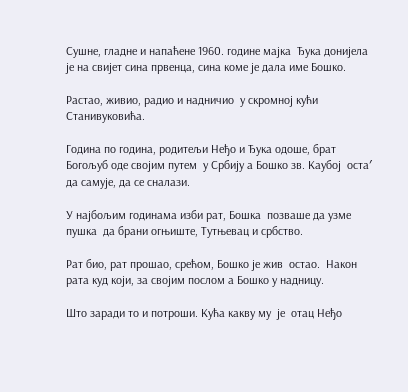Сушне, гладне и напаћене 1960. године мајка  Ђука донијела је на свијет сина првенца, сина коме је дала име Бошко.

Растао, живио, радио и надничио  у скромној кући Станивуковића.

Година по година, родитељи Неђо и Ђука одоше, брат Богољуб оде својим путем  у Србију а Бошко зв. Каубој  оста′ да самује, да се сналази.

У најбољим годинама изби рат, Бошка  позваше да узме пушка  да брани огњиште, Тутњевац и србство.

Рат био, рат прошао, срећом, Бошко је жив  остао.  Након рата куд који, за својим послом а Бошко у надницу.

Што заради то и потроши. Кућа какву му  је  отац Неђо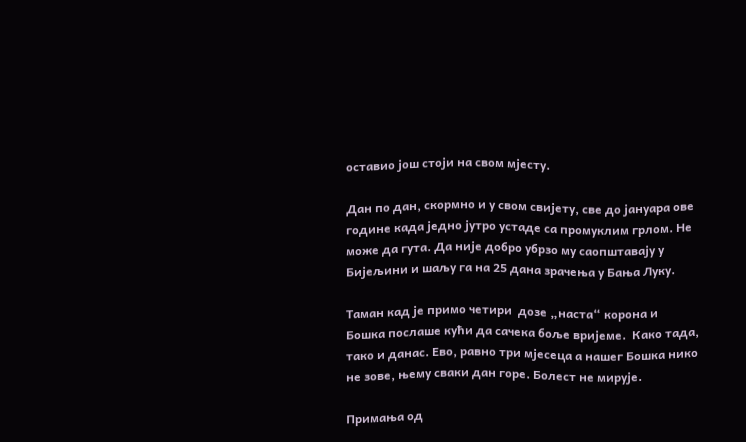оставио још стоји на свом мјесту.

Дан по дан, скормно и у свом свијету, све до јануара ове године када једно јутро устаде са промуклим грлом. Не може да гута. Да није добро убрзо му саопштавају у Бијељини и шаљу га на 25 дана зрачења у Бања Луку.

Таман кад је примо четири  дозе „наста“ корона и Бошка послаше кући да сачека боље вријеме.  Како тада, тако и данас. Ево, равно три мјесеца а нашег Бошка нико не зове, њему сваки дан горе. Болест не мирује.

Примања од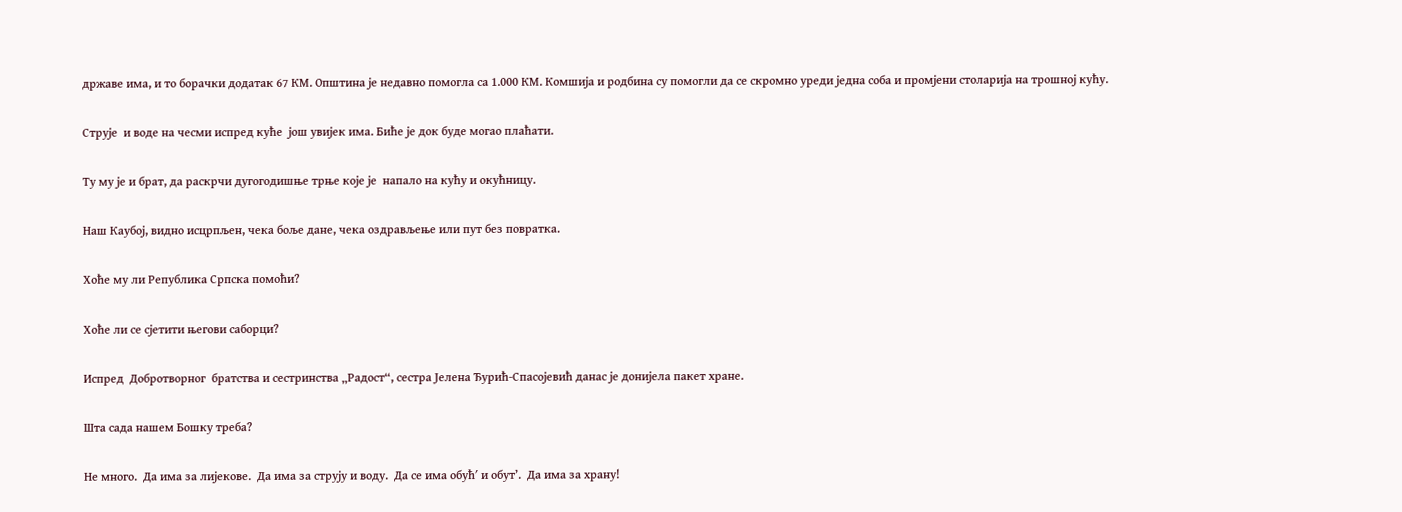државе има, и то борачки додатак 67 КМ. Општина је недавно помогла са 1.000 КМ. Комшија и родбина су помогли да се скромно уреди једна соба и промјени столарија на трошној кућу.

Струје  и воде на чесми испред куће  још увијек има. Биће је док буде могао плаћати.

Ту му је и брат, да раскрчи дугогодишње трње које је  напало на кућу и окућницу.

Наш Каубој, видно исцрпљен, чека боље дане, чека оздрављење или пут без повратка.

Хоће му ли Република Српска помоћи?

Хоће ли се сјетити његови саборци?

Испред  Добротворног  братствa и сестринствa „Радост“, сестра Јелена Ђурић-Спасојевић данас је донијела пакет хране.

Шта сада нашем Бошку треба?

Не много.  Да има за лијекове.  Да има за струју и воду.  Да се има обућ′ и обут’.  Да има за храну!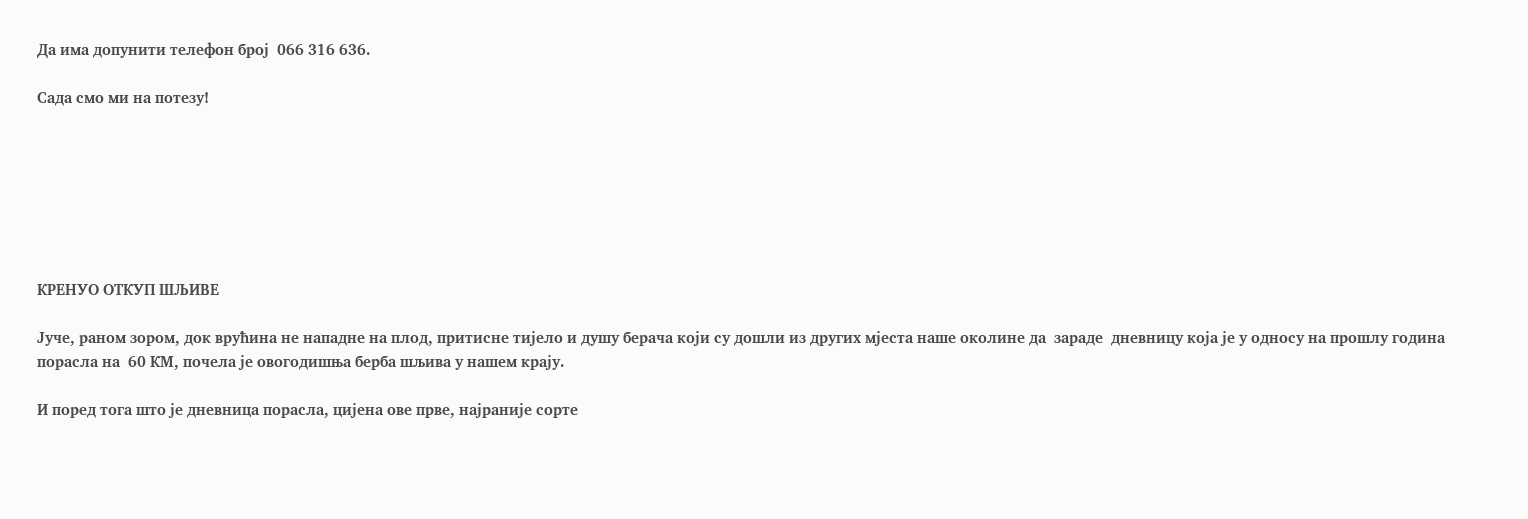Да има допунити телефон број  066 316 636.

Сада смо ми на потезу!







КРЕНУО ОТКУП ШЉИВЕ

Јуче, раном зором, док врућина не нападне на плод, притисне тијело и душу берача који су дошли из других мјеста наше околине да  зараде  дневницу која је у односу на прошлу година порасла на  60 КM, почела је овогодишња берба шљива у нашем крају.

И поред тога што је дневница порасла, цијена ове прве, најраније сорте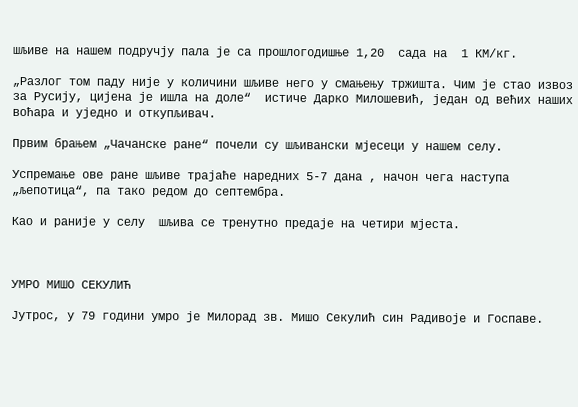шљиве на нашем подручју пала је са прошлогодишње 1,20  сада на  1 КМ/кг.

„Разлог том паду није у количини шљиве него у смањењу тржишта. Чим је стао извоз за Русију, цијена је ишла на доле“  истиче Дарко Милошевић, један од већих наших воћара и уједно и откупљивач.

Првим брањем „Чачанске ране“ почели су шљивански мјесеци у нашем селу.

Успремање ове ране шљиве трајаће наредних 5-7 дана , начон чега наступа „љепотица“, па тако редом до септембра.

Као и раније у селу  шљива се тренутно предаје на четири мјеста.



УМРО МИШО СЕКУЛИЋ

Јутрос, у 79 години умро је Милорад зв. Мишо Секулић син Радивоје и Госпаве.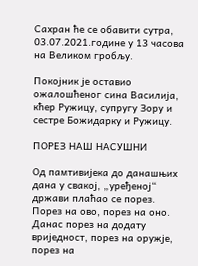Сахран ће се обавити сутра, 03.07.2021.године у 13 часова на Великом гробљу.

Покојник је оставио ожалошћеног сина Василија, кћер Ружицу, супругу Зору и сестре Божидарку и Ружицу.

ПОРЕЗ НАШ НАСУШНИ

Од памтивијека до данашњих дана у свакој, „уређеној“ држави плаћао се порез. Порез на ово, порез на оно. Данас порез на додату вриједност, порез на оружје, порез на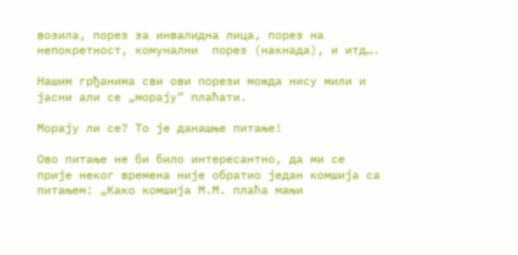возила, порез за инвалидна лица, порез на непокретност, комунални  порез (накнада), и итд….

Нашим грђанима сви ови порези можда нису мили и јасни али се „морају“ плаћати.

Морају ли се? То је данашње питање!

Ово питање не би било интересантно, да ми се прије неког времена није обратио један комшија са питањем: „Како комшија М.М. плаћа мањи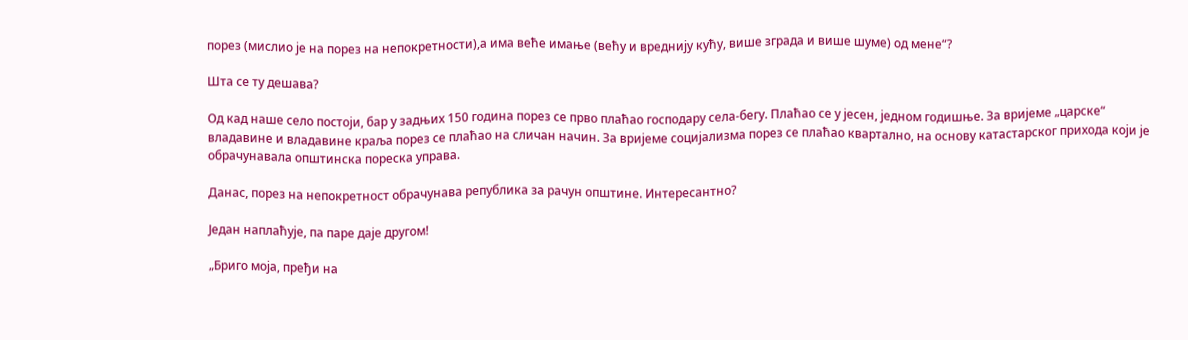порез (мислио је на порез на непокретности),а има веће имање (већу и вреднију кућу, више зграда и више шуме) од мене“?

Шта се ту дешава?

Од кад наше село постоји, бар у задњих 150 година порез се прво плаћао господару села-бегу. Плаћао се у јесен, једном годишње. За вријеме „царске“ владавине и владавине краља порез се плаћао на сличан начин. За вријеме социјализма порез се плаћао квартално, на основу катастарског прихода који је обрачунавала општинска пореска управа.

Данас, порез на непокретност обрачунава република за рачун општине. Интересантно?

Један наплаћује, па паре даје другом!

„Бриго моја, пређи на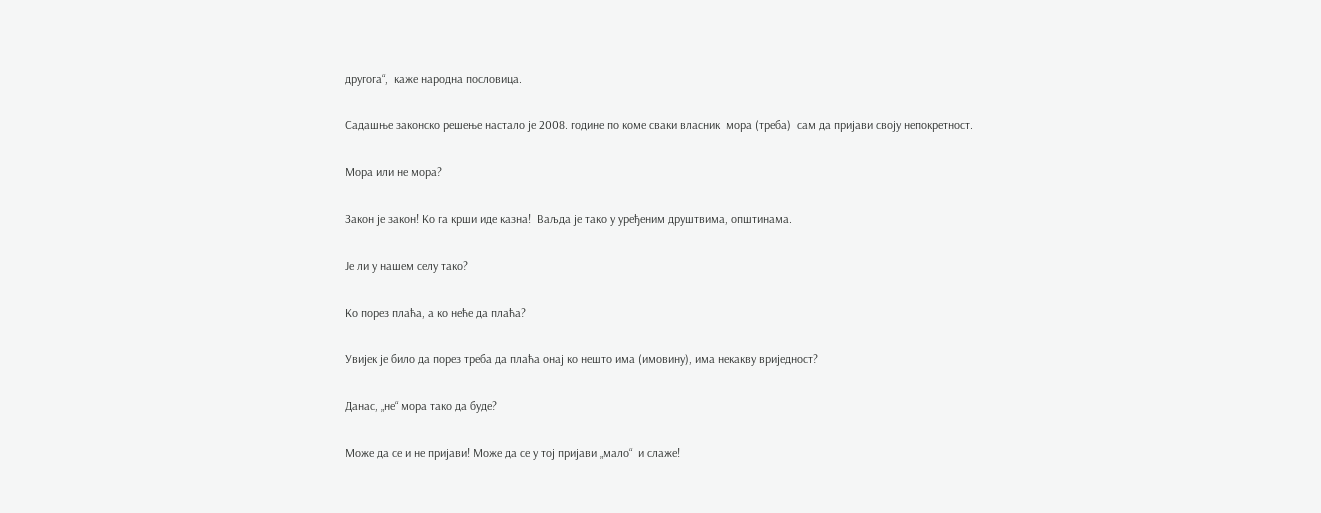другога“,  каже народна пословица.

Садашње законско решење настало је 2008. године по коме сваки власник  мора (треба)  сам да пријави своју непокретност.

Мора или не мора?

Закон је закон! Ко га крши иде казна!  Ваљда је тако у уређеним друштвима, општинама.

Је ли у нашем селу тако?

Ко порез плаћа, а ко неће да плаћа?

Увијек је било да порез треба да плаћа онај ко нешто има (имовину), има некакву вриједност?

Данас, „не“ мора тако да буде?

Може да се и не пријави! Може да се у тој пријави „мало“  и слаже!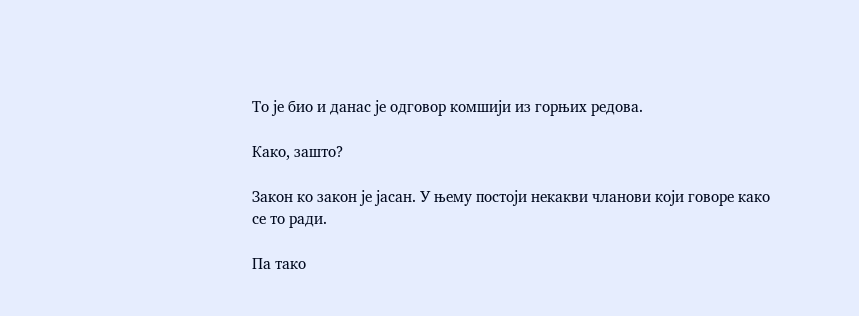То је био и данас је одговор комшији из горњих редова.

Како, зашто?

Закон ко закон је јасан. У њему постоји некакви чланови који говоре како се то ради.

Па тако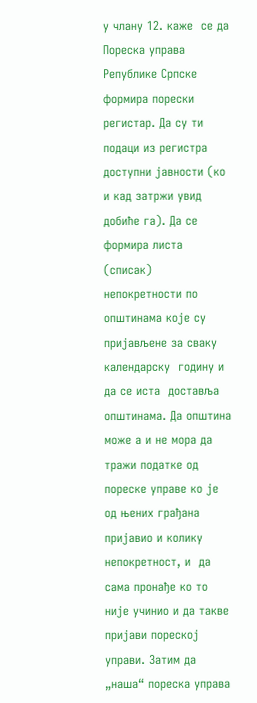у члану 12. каже  се да Пореска управа Републике Српске формира порески регистар. Да су ти подаци из регистра доступни јавности (ко и кад затржи увид добиће га). Да се формира листа (списак) непокретности по општинама које су пријављене за сваку календарску  годину и да се иста  доставља општинама. Да општина може а и не мора да тражи податке од пореске управе ко је од њених грађана пријавио и колику непокретност, и  да сама пронађе ко то није учинио и да такве пријави пореској управи. Затим да „наша“ пореска управа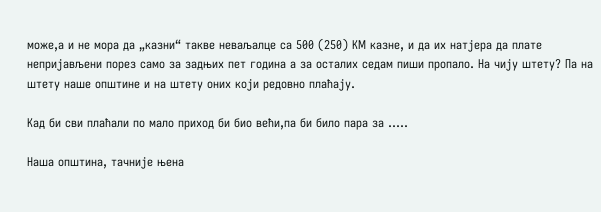може,а и не мора да „казни“ такве неваљалце са 500 (250) КМ казне, и да их натјера да плате непријављени порез само за задњих пет година а за осталих седам пиши пропало. На чију штету? Па на штету наше општине и на штету оних који редовно плаћају.

Кад би сви плаћали по мало приход би био већи,па би било пара за …..

Наша општина, тачније њена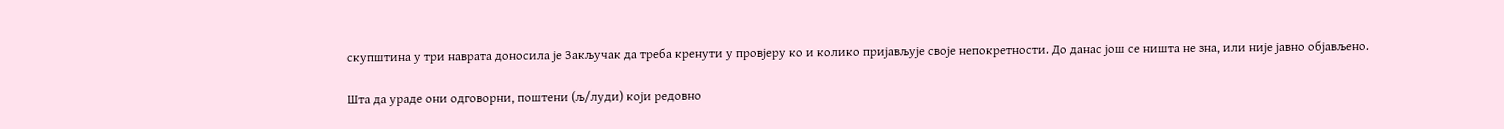скупштина у три наврата доносила је Закључак да треба кренути у провјеру ко и колико пријављује своје непокретности. До данас још се ништа не зна, или није јавно објављено.

Шта да ураде они одговорни, поштени (љ/луди) који редовно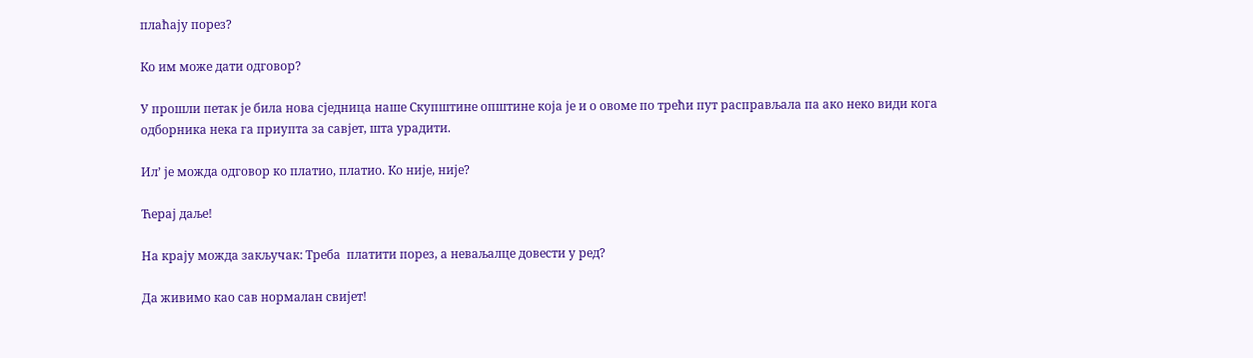плаћају порез?

Ко им може дати одговор?

У прошли петак је била нова сједница наше Скупштине општине која је и о овоме по трећи пут расправљала па ако неко види кога одборника нека га приупта за савјет, шта урадити.

Ил’ је можда одговор ко платио, платио. Ко није, није?

Ћерај даље!

На крају можда закључак: Треба  платити порез, а неваљалце довести у ред?

Да живимо као сав нормалан свијет!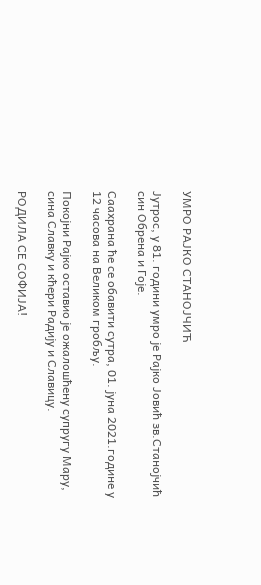УМРО РАЈКО СТАНОЈЧИЋ

Јутрос, у 81. години умро је Рајко Јовић зв.Станојчић син Обрена и Гоје.

Саахрана ће се обавити сутра, 01. јуна 2021.године у 12 часова на Великом гробљу.

Покојни Рајко оставио је ожалошћену супругу Мару, сина Славку и кћери Радију и Славицу.

РОДИЛА СЕ СОФИЈА!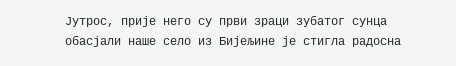Јутрос, прије него су први зраци зубатог сунца обасјали наше село из Бијељине је стигла радосна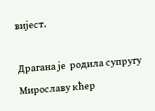вијест.

Драгана је  родила супругу Мирославу кћер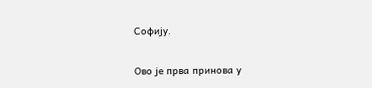Софију.

Ово је прва принова у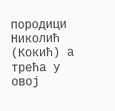породици Николић (Кокић) а трећа у овој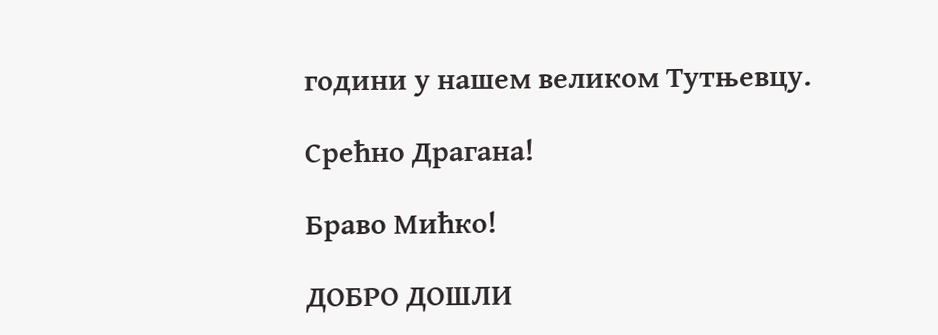години у нашем великом Тутњевцу.

Срећно Драгана!

Браво Мићко!

ДОБРО ДОШЛИ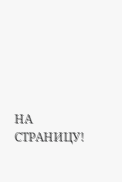НА СТРАНИЦУ!